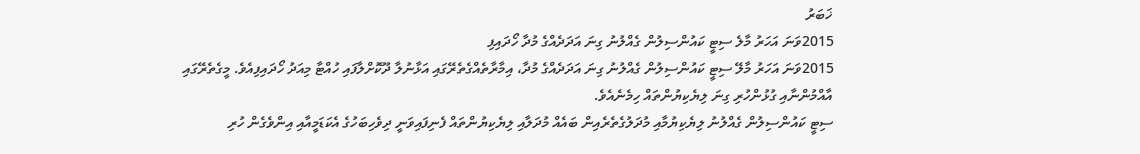ޚަބަރު
2015ވަނަ އަހަރު މާލެ ސިޓީ ކައުންސިލުން ގެއްލުނު ގިނަ އަދަދެއްގެ މުދާ ހޯދައިފި
2015ވަނަ އަހަރު މާލޭ ސިޓީ ކައުންސިލުން ގެއްލުނު ގިނަ އަދަދެއްގެ މުދާ، އިމާރާތެއްގެތެރޭގައި އަޅާނުލާ ދޫކޮށްލާފައި ހުއްޓާ މިއަދު ހޯދައިފިއެވެ. މީގެތެރޭގައި އާއްމުންނާއި ގުޅުންހުރި ގިނަ ލިޔެކިޔުންތައް ހިމެނެއެވެ.
ސިޓީ ކައުންސިލުން ގެއްލުނު ލިޔެކިޔުމާއި މުދަލުގެތެރެއިން ބައެއް މުދަލާއި ލިޔެކިޔުންތައް ފެނިފައިވަނީ ދިވެހިބަހުގެ އެކަޑަމީއާއި އިންވެގެން ހުރި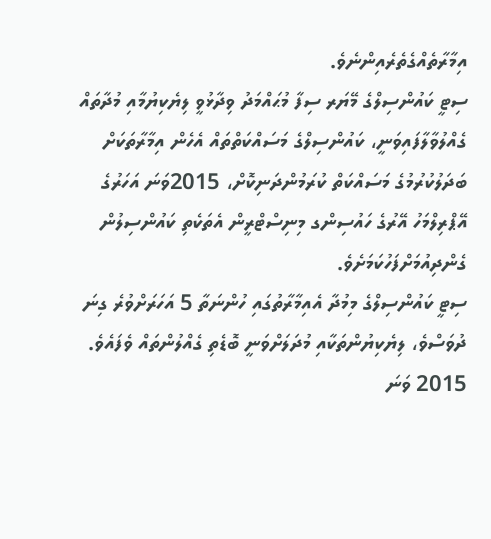އިމާރާތެއްގެތެރެއިންނެވެ.
ސިޓީ ކައުންސިލްގެ މޭޔަރ ސިފާ މުޙައްމަދު ވިދާޅުވީ ލިޔެކިޔުމާއި މުދާތައް ގެއްލުވާލާފައިވަނީ، ކައުންސިލްގެ މަސައްކަތްތައް އެހެން އިމާރާތަކަށް ބަދަލުކުރުމުގެ މަސައްކަތް ކުރަމުންދަނިކޮށް، 2015ވަނަ އަހަރުގެ އޭޕްރިލްމަހު އޭރުގެ ހައުސިންގ މިނިސްޓްރީން އެތަކެތި ކައުންސިލުން ގެންދިއުމަށްފަހުކަމަށެވެ.
ސިޓީ ކައުންސިލްގެ މިމުދާ އެއިމާރާތުގައި ހުންނަތާ 5 އަހަރަށްވުރެ ގިނަ ދުވަސްވެ، ލިޔެކިޔުންތަކާއި މުދަލަށްވަނީ ބޮޑެތި ގެއްލުންތައް ވެފައެވެ.
2015 ވަނަ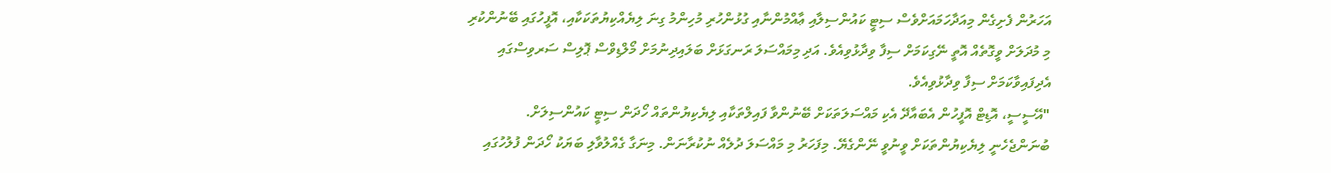އަހަރުން ފެށިގެން މިއަދާހަމައަށްވެސް ސިޓީ ކައުންސިލާއި ޢާއްމުންނާއި ގުޅުންހުރި މުހިންމު ގިނަ ލިޔެއްކިޔުތަކަކާއި، އޮފީހުގައި ބޭނުންކުރި މި މުދަލަށް ވީގޮތެއް އޮތީ ނޭގިކަމަށް ސިފާ ވިދާޅުވިއެވެ. އަދި މިމައްސަލަ ރަނގަޅަށް ބަލައިދިނުމަށް މޯލްޑިވްސް ޕޮލިސް ސަރވިސްގައި އެދިފައިވާކަމަށް ސިފާ ވިދާޅުވިއެވެ.
"އޭސީސީ، އޮޑިޓް އޮފީހުން އެބައާދޭ އެކި މައްސަލަތަކަށް ބޭނުންވާ ފައިލްތަކާއި ލިޔެކިޔުންތައް ހޯދަން ސިޓީ ކައުންސިލަށް. ބުނަންޖެހެނީ ލިޔެކިޔުންތަކަށް ވީނުވީ ނޭންގެޔޭ. މިފަހަރު މި މައްސަލަ ދުލެއް ނުކުރާނަން. މިނަގާ ގެއްލުވާލި ބަޔަކު ހޯދަން ފުލުހުގައި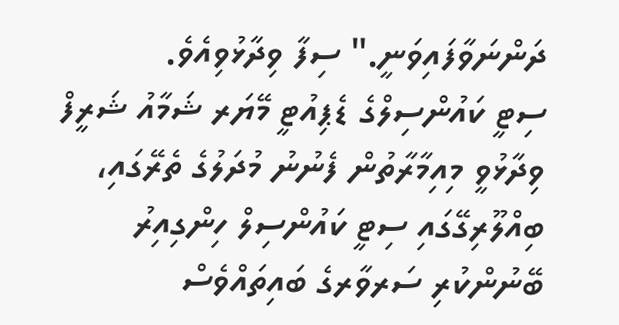ދަންނަވާފައިވަނީ." ސިފާ ވިދާޅުވިއެވެ.
ސިޓީ ކައުންސިލްގެ ޑެޕިއުޓީ މޭޔަރ ޝަމާއު ޝަރީފް ވިދާޅުވީ މިއިމާރާތުން ފެނުނު މުދަލުގެ ތެރޭގައި، ބިއްލޫރިގޭގައި ސިޓީ ކައުންސިލް ހިންގިއިރު ބޭނުންކުރި ސަރވާރގެ ބައިތައްވެސް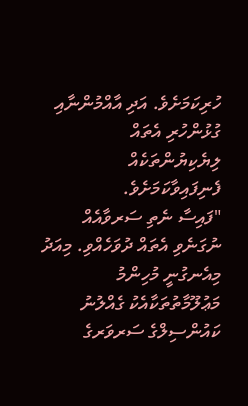ހުރިކަމަށެވެ. އަދި އާއްމުންނާއި ގުޅުންހުރި އެތައް ލިޔެކިޔުންތަކެއް ފެނިފައިވާކަމަށެވެ.
"ފައިސާ ނެތި ސަރވާއެއް ނުގަނެވި އެތައް ދުވަހެއްވި. މިއަދު މިއެނގުނީ މުހިންމު މަޢުލޫމާތުތަކާއެކު ގެއްލުނު ކައުންސިލްގެ ސަރވަރގެ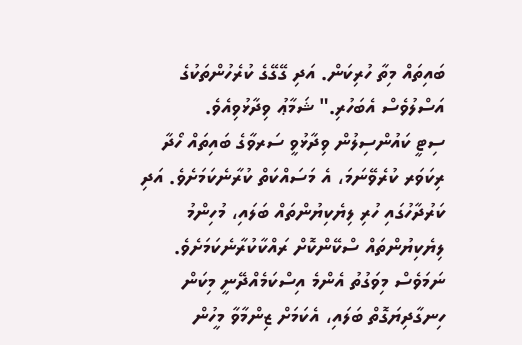ބައިތައް މިތާ ހުރިކަން. އަދި ގޭގޭގެ ކުރެހުންތަކުގެ އަސްލުވެސް އެބަހުރި." ޝަމާޢު ވިދާޅުވިއެވެ.
ސިޓީ ކައުންސިލުން ވިދާޅުވީ ސަރވާގެ ބައިތައް ހޯދާ ރިކަވަރ ކުރެވޭނަމަ، އެ މަސައްކަތް ކުރާނެކަމަށެވެ. އަދި ކަރުދާހުގައި ހުރި ލިޔެކިޔުންތައް ބަލައި، މުހިންމު ލިޔެކިޔުންތައް ސްކޭންކޮށް ރައްކާކުރާނެކަމަށެވެ. ނަމަވެސް މިވަގުތު އެންމެ އިސްކަމެއްދޭނީ މިކަން ހިނގާދިޔަގޮތް ބަލައި، އެކަމަށް ޒިންމާވާ މީހުން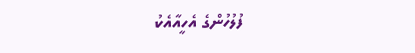ފުލުހުންގެ އެހީއާއެކު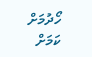ހޯދުމަށް ކަމަށް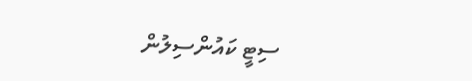ސިޓީ ކައުންސިލުން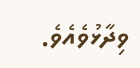ވިދާޅުވެއެވެ.